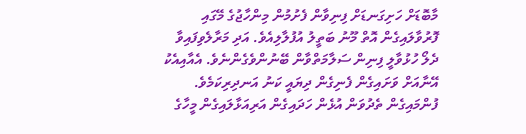މާބޮޑަށް ހަށިގަނޑަށް ފިނިވާން ފެށުމުން މިންހާޖުގެ މޭގައި ފޮރުވާލައިގެން އޮތް މޫނު ބަތީލު އުފުލާލިއެވެ. އަދި މަރާލެވިފައިވާ ދެލޯ ހުޅުވާލީ ފިނިން ސަލާމަތްވާން ބޭނުންވެގެންނެވެ. އެއާއިއެކު އޭނާއަށް ވަށައިގެން ފެނިގެން ދިޔައީ ކަނު އަނދިރިކަމެވެ. ފުންމައިގެން ތެދުވަން އުޅެން ހަދައިގެން އަރިއަޅާލައިގެން މީހާގެ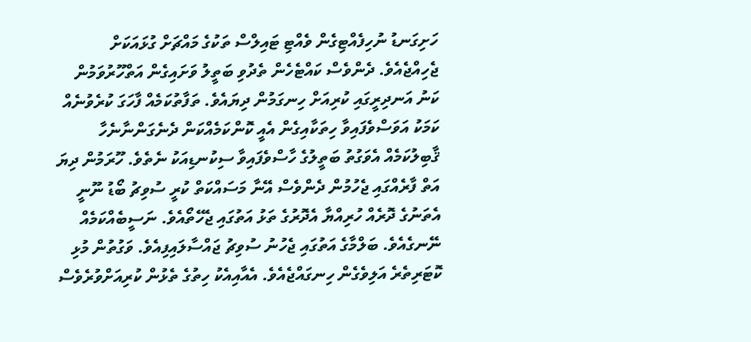ހަށިގަނޑު ނުހިފެއްޓިގެން ވެއްޓި ޓައިލްސް ތަކުގެ މައްޗަށް ގުޅައަކަށް ޖެހިއްޖެއެވެ. ދެންވެސް ކައްޓެހެން ތެދުވި ބަތީލު ވަށައިގެން އަތްހޫރުވަމުން ކަނު އަނދިރީގައި ކުރިއަށް ހިނގަމުން ދިޔައެވެ. ތަފާތުކަމެއް ފާހަގަ ކުރެވުނެއް ކަމަކު އަވަސްވެފައިވާ ހިތަކާއިގެން އެއީ ކޮންކަމެއްކަން ދެނެގަންނާނެހާ ޤާބިލުކަމެއް އެވަގުތު ބަތީލުގެ ހާސްވެފައިވާ ސިކުނޑިއަކު ނެތެވެ. ހޫރަމުން ދިޔަ އަތް ފާރެއްގައި ޖެހުމުން ދެންވެސް އޭނާ މަސައްކަތް ކުރީ ސުވިޗު ބޯޑު ނޫނީ އެތަނުގެ ދޮރެއް ހުރިއްޔާ އެދޮރުގެ ތަޅު އަތުގައި ޖެހޭތޯއެވެ. ނަސީބެއްކަމެއް ނޭނގެއެވެ. ބަލްމާގެ އަތުގައި ޖެހުނު ސުވިޗު ޖައްސާލައިފިއެވެ. ވަގުތުން މުޅި ކޮޓަރިތެރެ އަލިވެގެން ހިނގައްޖެއެވެ. އެއާއިއެކު ހިތުގެ ތެޅުން ކުރިއަށްވުރެވެސް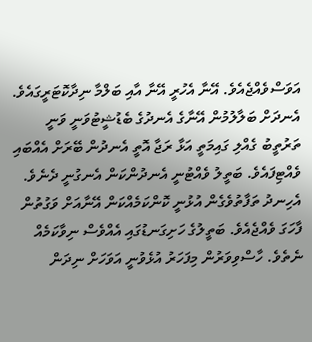އަވަސްވެއްޖެއެވެ. އޭނާ އެހުރީ އޭނާ އާއި ބަލްމާ ނިދާކޮޓަރީގައެވެ. އެނދަށް ބަލާލުމުން އޭނާގެ އެނދުގެ ބެޑުޝީޓުވަނީ ވަނީ ތަރުތީބު ގެއްލި ގައިމަތީ އަޅާ ރަޖާ އޮތީ އެނދުން ބޭރަށް އެއްބައި ވެއްޓިފައެވެ. ބަތީލު ވެއްޓުނީ އެނދުންކަން އެނގުނީ ދެނެވެ. އެހިނދު ތަފާތުވެގެން އުޅުނީ ކޮންކަމެއްކަން އޭނާއަށް ވަގުތުން ފާހަގަ ވެއްޖެއެވެ. ބަތީލުގެ ހަށިގަނޑުގައި އެއްވެސް ނިވާކަމެއް ނެތެވެ. ހާސްވިވަރުން މިފަހަރު އުޅެވުނީ އަވަހަށް ނިދަން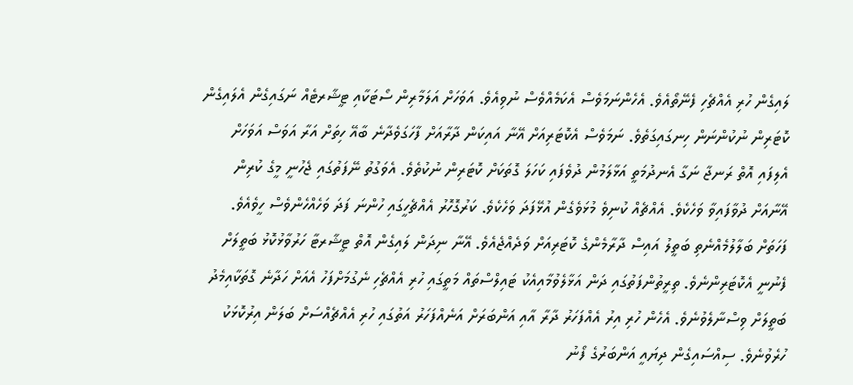ލައިގެން ހުރި އެއްޗެހި ފެނޭތޯއެވެ. އެހެންނަމަވެސް އެކަމެއްވެސް ނުވިއެވެ. އަވަހަށް އަލަމާރިން ސޯޓަކާއި ޓީޝާރޓެއް ނަގައިގެން އެލައިގެން ކޮޓަރިން ނުކުންނަން ހިނގައިގަތެވެ. ނަމަވެސް އެކޮޓަރިއަށް އޭނާ އައިކަން ދާރާއަށް ފާހަގަވެދާނެ ބާއޭ ހިތަށް އަރާ އަވަސް އަވަހަށް އެލިފައި އޮތް ރަނޖާ ނަގާ އެނދުމަތީ އަޅާލަމުން ދުވެފައި ކަހަލަ ގޮތަކަށް ކޮޓަރިން ނުކުތެވެ. އެވަގުތު ނޭފަތުގައި ޖެހުނީ މީގެ ކުރިން އޭނާއަށް ދުވާފައިވާ ވަހެކެވެ. އެއްޗެއް ކުނިވެ މުޅަވެގެން އުޅޭފަދަ ވަހެކެވެ. ކަރުގޮހޮރު އެއްޗެހީގައި ހުންނަ ފަދަ ވަހެއްހެންވެސް ހީވެއެވެ. ފަހަތަށް ބަލާލުމެއްނެތި ބަތީލު އައިސް ދާރާމެންގެ ކޮޓަރިއަށް ވަދެއްޖެއެވެ. އޭނާ ނިދަން ލައިގެން އޮތް ޓީޝާރޓާ ހަރުވާޅުކޮޅު ބަތީލަށް ފެނުނީ އެކޮޓަރިންނެވެ. ތިރީތުންފަތުގައި ދަން އަޅާލެވުމާއިއެކު ޓައިލްސްތައް މަތީގައި ހުރި އެއްޗެހި ނެގުމަށްފަހު އެއަށް ހަދާނެ ގޮތަކާއިމެދު ބަތީލަށް ވިސްނާލެވުނެވެ. އެހެން ހުރި އިރު އެއްފަހަރު ދާރާ އާއި އަންބަރަށް އަނެއްފަހަރު އަތުގައި ހުރި އެއްޗެއްސަށް ބަލަން އިރުކޮޅަކު ހުރެވުނެވެ. ސިއްސައިގެން ދިޔައީ އަންބަރުގެ ފޯނު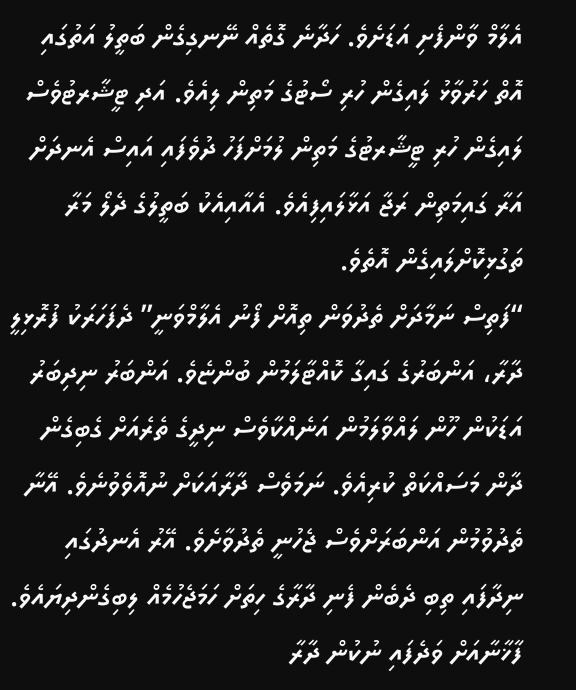އެލާމް ވާންފެށި އަޑަށެވެ. ހަދާނެ ގޮތެއް ނޭނގިގެން ބަތީލު އަތުގައި އޮތް ހަރުވާޅު ލައިގެން ހުރި ސޯޓުގެ މަތިން ލިއެވެ. އަދި ޓީޝާރޓުވެސް ލައިގެން ހުރި ޓީޝާރޓުގެ މަތިން ލުމަށްފަހު ދުވެފައި އައިސް އެނދަށް އަރާ ގައިމަތިން ރަޖާ އަޅާލައިފިއެވެ. އެއާއިއެކު ބަތީލުގެ ދެލޯ މަރާ ތަގުޅިކޮށްލައިގެން އޮތެވެ.
“ފަތިސް ނަމާދަށް ތެދުވަން ތިއޮށް ފޯނު އެލާމްވަނީ” ދެފަހަރަކު ފުރޮޅިލީ ދާރާ، އަންބަރުގެ ގައިގާ ކޮއްޓާލަމުން ބުންޏެވެ. އަންބަރު ނިދިބަރު އަޑަކުން ހޫން ލައްވާލަމުން އަނެއްކާވެސް ނިދީގެ ތެރެއަށް ގެބިގެން ދާން މަސައްކަތް ކުރިއެވެ. ނަމަވެސް ދާރާއަކަށް ނުއޮވެވުނެވެ. އޭނާ ތެދުވުމުން އަންބަރަށްވެސް ޖެހުނީ ތެދުވާށެވެ. އޭރު އެނދުގައި ނިދާފައި ތިބި ދެބެން ފެނި ދާރާގެ ހިތަށް ހަމަޖެހުމެއް ލިބިގެންދިޔައެވެ. ފާޚާނާއަށް ވަދެފައި ނުކުން ދާރާ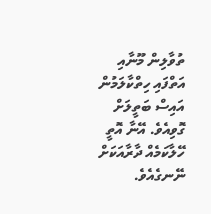ތުވާލިން މޫނާއި އަތްފައި ހިތްކާލަމުން އައިސް ބަތީލަށް ގޮވިއެވެ. އޭނާ އޮތީ ހޭލާކަމެއް ދާރާއަކަށް ނޭނގެއެވެ.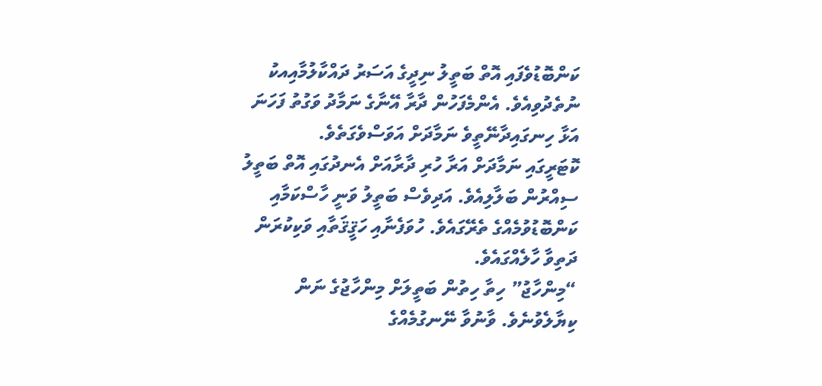ކަންބޮޑުވެފައި އޮތް ބަތީލު ނިދީގެ އަސަރު ދައްކާލުމާއިއކު ނުތެދުވިއެވެ. އެންމެފަހުން ދާރާ އޭނާގެ ނަމާދު ވަގުތު ފަހަނަ އަޅާ ހިނގައިދާނޭތީވެ ނަމާދަށް އަވަސްވެގަތެވެ.
ކޮޓަރީގައި ނަމާދަށް އަރާ ހުރި ދާރާއަށް އެނދުގައި އޮތް ބަތީލު ސިއްރުން ބަލާލިއެވެ. އަދިވެސް ބަތީލު ވަނީ ހާސްކަމާއި ކަންބޮޑުވުމެއްގެ ތެރޭގައެވެ. ހުވަފެނާއި ހަޤީޤަތާއި ވަކިކުރަން ދަތިވާ ހާލެއްގައެވެ.
“މިންހާޖު” ހިތާ ހިތުން ބަތީލަށް މިންހާޖުގެ ނަން ކިޔާލެވުނެވެ. ވާނުވާ ނޭނގުމެއްގެ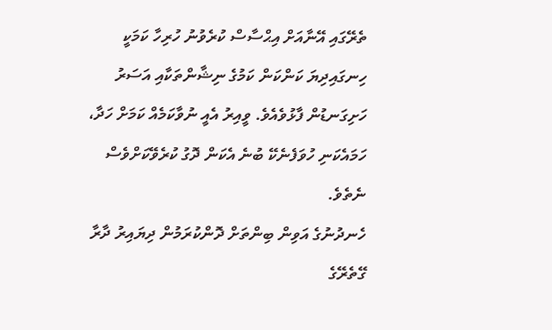ތެރޭގައި އޭނާއަށް އިޙްސާސް ކުރެވުނު ހުރިހާ ކަމަކީ ހިނގައިދިޔަ ކަންކަން ކަމުގެ ނިޝާންތަކާއި އަސަރު ހަށިގަނޑުން ފާޅުވެއެވެ. ވީއިރު އެއީ ނުވާކަމެއް ކަމަށް ހަދާ، ހަމައެކަނި ހުވަފެނެކޭ ބުނެ އެކަން ދޮގު ކުރެވޭކަށްވެސް ނެތެވެ.
ހެނދުނުގެ އަވިން ބިންތަށް ދޮންކުރަމުން ދިޔައިރު ދާރާ ގޭތެރޭގެ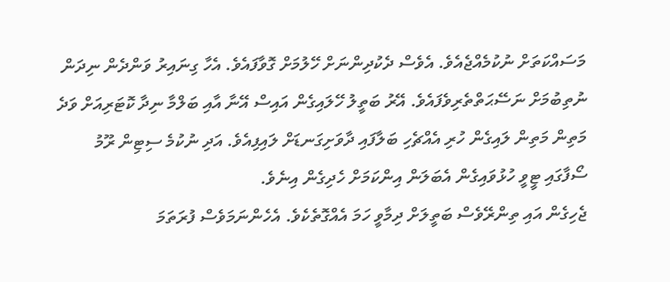މަސައްކަތަށް ނުކުމެއްޖެއެވެ. އެވެސް ދެކުދިންނަށް ހޭލުމަށް ގޮވާފައެވެ. އެހާ ގިނައިރު ވަންދެން ނިދަން ނުތިބުމަށް ނަސޭޙަތްތެރިވެފައެވެ. އޭރު ބަތީލު ހޭލައިގެން އައިސް އޭނާ އާއި ބަލްމާ ނިދާ ކޮޓަރިއަށް ވަދެ މަތިން މަތިން ލައިގެން ހުރި އެއްޗެހި ބަލާފައި ދާވަށިގަނޑަށް ލައިފިއެވެ. އަދި ނުކުމެ ސިޓިން ރޫމު ސޯފާގައި ޓީވީ ހުޅުވައިގެން އެބަލަން އިންކަމަށް ހެދިގެން އިނެވެ.
ޖެހިގެން އައި ތިންރޭވެސް ބަތީލަށް ދިމާވީ ހަމަ އެއްގޮތެކެވެ. އެހެންނަމަވެސް ފުރަތަމަ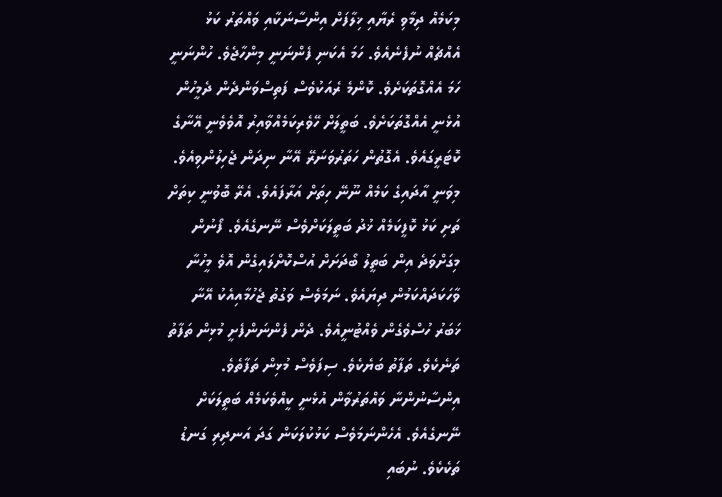މިކަމެއް ދިމާވި ރެޔާއި ޚިލާފަށް އިންސާނަކާއި ވައްތަރު ކަޅު އެއްޗެއް ނުފެނެއެވެ. ހަމަ އެކަނި ފެންނަނީ މިންހާޖެވެ. ހުންނަނީ ހަމަ އެއްގޮތަކަށެވެ. ކޮންމެ ރެއަކުވެސް ފަތިސްވަންދެން ދެމީހުން އުޅެނީ އެއްގޮތަކަށެވެ. ބަތީލަށް ހޭވެރިކަމެއްވާއިރު އޮވެވެނީ އޭނާގެ ކޮޓަރީގައެވެ. އެގޮތުން ހަތަރުވަނަރޭ އޭނާ ނިދަން ޖެހިލުންވިއެވެ. މިވަނީ އާދައިގެ ކަމެއް ނޫނޭ ހިތަށް އަރާފައެވެ. އެރޭ ބޮވުނީ ކިތަށް ތަށި ކަޅު ކޮފީކަމެއް ޚުދު ބަތީލަކަށްވެސް ނޭނގެއެވެ. ފޯނުން މިގަށްވަދެ އިން ބަތީލު ބޯދަށަށް އުސްކޮށްލައިގެން އޮވެ މީހުނާ ވާހަކަދައްކަމުން ދިޔައެވެ. ނަމަވެސް ވަގުތު ޖެހުމާއިއެކު އޭނާ ޚަބަރު ހުސްވެގެން ވެއްޓުނީއެވެ. ދެން ފެންނަންފެށީ މުޅިން ތަފާތު ތަނެކެވެ. ތަފާތު ބަޔެކެވެ. ސިފަވެސް މުޅިން ތަފާތެވެ. އިންސާނުންނާ ވައްތަރުވާން އުޅެނީ ކީއްވެކަމެއް ބަތީލަކަށް ނޭނގެއެވެ. އެހެންނަމަވެސް ކަޅުކުލަކަން ގަދަ އަނދިރި ގަނޑު ތަކެކެވެ. ނުބައި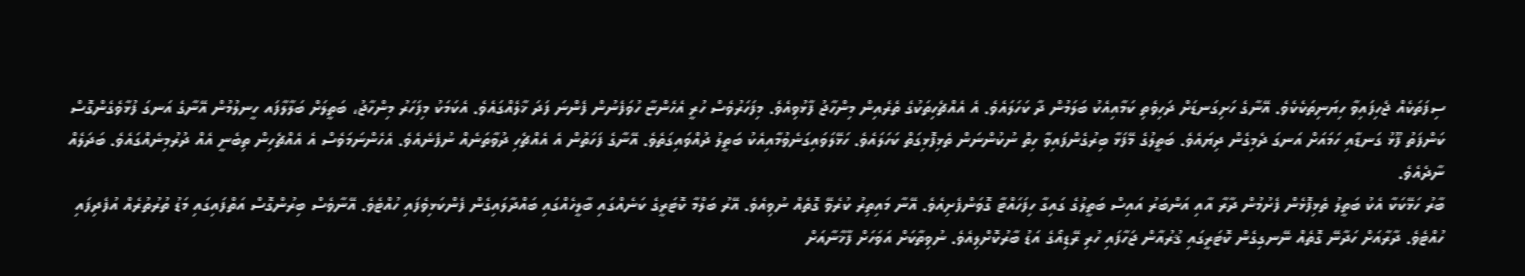ސިފަތަކެއް ޖެހިފައިވާ ހިޔަނިތަކެކެވެ. އޭނާގެ ހަށިގަނޑަށް ދަހިވެތި ކަމާއިއެކު ބަލަމުން ދާ ކަހަލައެވެ. އެ އެއްޗެހިތަކުގެ ތެރެއިން މިންހާޖު ފާޅުވިއެވެ. މިފަހަރުވެސް ހުރީ އެހެންޏާ ހުވަފެނުން ފެންނަ ފަދަ ޚާލެއްގައެވެ. އެކަމަކު މިފަހަރު މިންހާޖު، ބަތީލަށް ބަލާލާފައ ހީނލުމުން އޭނާގެ އަނގަ ފުޅާވެގެންގޮސް ކަންފަތު ފޫޅު ގަނޑާއި ހަމައަށް އަނގަ ދެމިގެން ދިޔައެވެ. ބަތީލުގެ މޭފަޅާ ބިރުގެންފައިވާ ހިތް ނުކުންނަން ތެޅިފޮޅިގަތް ކަހަލައެވެ. ހަޅޭލަވައިގަނެވުމާއިއެކު ބަތީލު ދުއްވައިގަތެވެ. އޭނާގެ ފަހަތުން އެ އެއްޗެހި ދުވާތަނެއް ނުފެނެއެވެ. އެހެންނަމަވެސް އެ އެއްޗެހިން ތިބެނީ އެއް ދުރުމިނެއްގައެވެ. ބަދަލެއް ނާދެއެވެ.
ބާރު ހަޅޭކަކާ އެކު ބަތީލު ތެޅިފޮޅެން ފެށުމުން ދާރާ އާއި އަންބަރު އައިސް ބަތީލުގެ ގައިގާ ހިފަހައްޓާ ގޮވަންފެށިއެވެ. އޭނާ މައިތިރު ކުރެވޭ ގޮތެއް ނުވިއެވެ. އޭރު ބަލްމާ ކޮޓަރީގެ ކަނެއްގައި ބާލީހެއްގައި ބައްދާލައިގެން ފެންކަޅިވެފައި ހުއްޓެވެ. އޭނާވެސް ބިރުންގޮސް އަތްފައިގައި މަޑު ތުރުތުރެއް އުފެދިފައި ހުއްޓެވެ. ދާރާއަށް ހަދާނޭ ގޮތެއް ނޭނގިގެން ކޮޓަރީގައި ޤުރުއާން ޖަހާފައި ހުރި ރޭޑިއޯގެ އަޑު ބާރުކޮށްލިއެވެ. ނުވިތާކަށް އަވަހަށް ފާޚާނާއަށް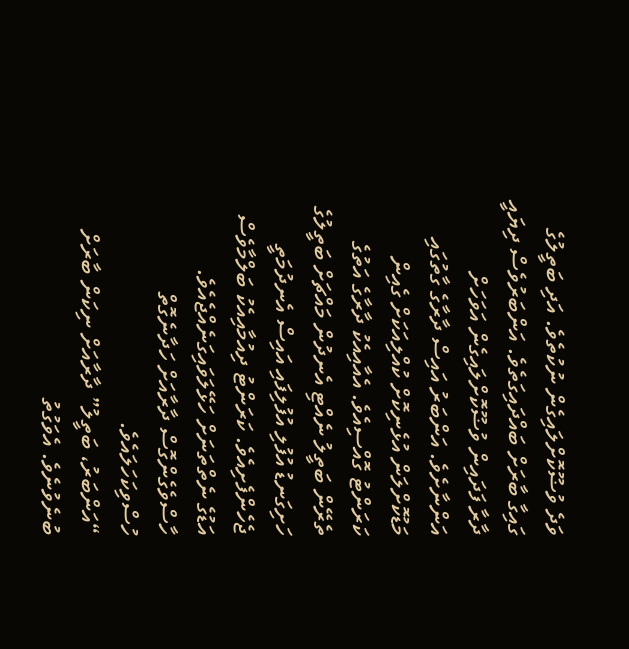ވަދެ ވުޟޫކޮށްލައިގެން ނުކުތެވެ. އަދި ބަތީލުގެ ގައިގާ ބާރަށް ބައްދައިގަތެވެ. އަންބަރުވެސް ދިޔައީ ދާރާ ފަދައިން ވުޟޫކޮށްލައިގެން އަވަހަށް އަންނާށެވެ. އަންބަރު އައިސް ދާރާގެ ގާތުގައި މަޑުކޮށްލަން އުޅެނިކޮށް ކުއްލިއަކަށް ގެއިން ކަރަންޓު ގޮއްސިއެވެ. އެއާއިއެކު ދާރާގެ އަތުގެ ތެރޭން ބަތީލު ނެއްޓި އެނދުން މައްޗަށް ބަތީލުގެ ހަށިގަނޑު އުފުލި އުފުލިފައި އައިސް އެނދުމަތީ ޖެހެންފެށިއެވެ. ކަރަންޓު ދިއުމާއިއެކު ބަލްމާވެސް އަޑުގެ ނެތްތަނަށް ހަޅޭލަވައިގަނެއްޖެއެވެ. ހާސްވެގެންގޮސް ދާރާއަށް ހަދާނެގޮތް ހުސްވިކަހަލައެވެ.
“އަންބަރު، ބަތީލު” ދާރާއަށް ނިކަން ބާރަށް ބުނެވުނެވެ. އެވަގުތު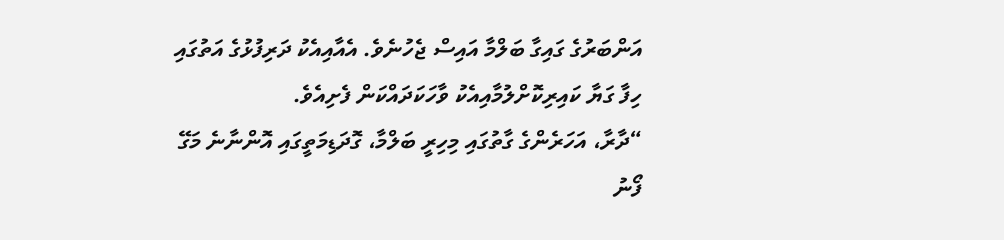އަންބަރުގެ ގައިގާ ބަލްމާ އައިސް ޖެހުނެވެ. އެއާއިއެކު ދަރިފުޅުގެ އަތުގައި ހިފާ ގަޔާ ކައިރިކޮށްލުމާއިއެކު ވާހަކަދައްކަން ފެށިއެވެ.
“ދާރާ، އަހަރެންގެ ގާތުގައި މިހިރީ ބަލްމާ، ގޮދަޑިމަތީގައި އޮންނާނެ މަގޭ ފޯނު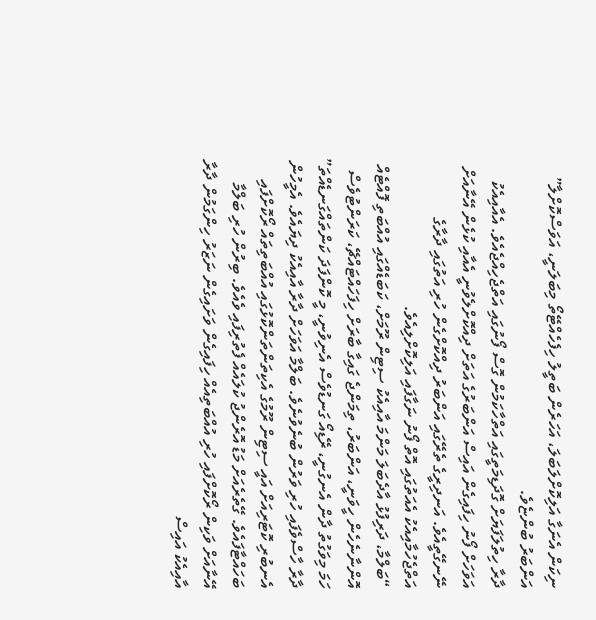ނިކަން އެނަގާ އަލިކޮށްލަބަލަ، އަހަރެން ބަތީލު ހިފެހެއްޓޭތޯ މިބަލަނީ، އަވަސްކޮށްލާ” އަންބަރު ބުންޏެވެ.
ދާރާ ހިތުލަފަޔަށް ގޮދަޑިމަތީގައި އަތްހާކަމުން ގޮސް ފޯނުގައި އަތްޖެހިއްޖެއެވެ. އެއާއިއެކު އަވަހަށް ފޯނު ހިފައިގެން އައިސް އަންބަރުގެ އަތަށް ދިއްކޮށްލެވުނީ އެއާއި ކުޅެން އޭނާއަށް ނޭނގޭތީއެވެ. އަނދިރީގެ ތެރޭގައި އަންބަރު ދިއްކޮށްގެން ހުރި އަތުގައި ދާރާގެ އަތްޖެހުމާއިއެކު އެއަތުގައި އޮތް ފޯނު ނަގާފައި އަލިކޮށްލިއެވެ.
“ބަލްމާ، ދަރިފުޅު އާދެބަލަ މަންމަ އާއިއެކު ސިޓިން ރޫމަށް، ކަބަޑެއްގައި އުއްބަތި ފޮއްޓެއް އޮންނާނެހެން ހީވަނީ، އަންބަރު، ތިމަންޖެ ގައިގާ ބާރަށް ހިފަހައްޓައްޗޭ، ކަރަންޓުވެސް ހަމަ މިވަގުތު ދާން އެނގުނީ، ރޭޑިއޯ ގަނޑުވެސް އެނިވުނީ، މީ ކޮންފަދަ ކަންތައްގަނޑެއްތަ” ދާރާ ހާސްވެފައި ހުރި ވަރުން ބުނެވުނެވެ. ބަލްމާ އަވަހަށް ދާރާ އާއިއެކު ދިޔައެވެ. އެމީހުން އެނބުރި ކޮޓަރިއަށް އައީ ސިޓިން ރޫމުގެ އެކިތަންތަންކޮޅުގައި އުއްބަތިތައް ރޯކޮށްފައި ބަހައްޓާފައެވެ. ގޭތެރެއަށް މަޑު އޮރެންޖު ކުލައެއް ފެތުރިފައި ވެއެވެ. ބިރުން ހުރި ބަލްމާ އޭނާއަށް ވަކިން ރޯކޮށްފައި ހުރި އުއްބަތިއެއް ހިފައިގެން ވަށައިގެން ނަޒަރު ހިންގަމުން ދާރާ އާއިއެކު އައިސް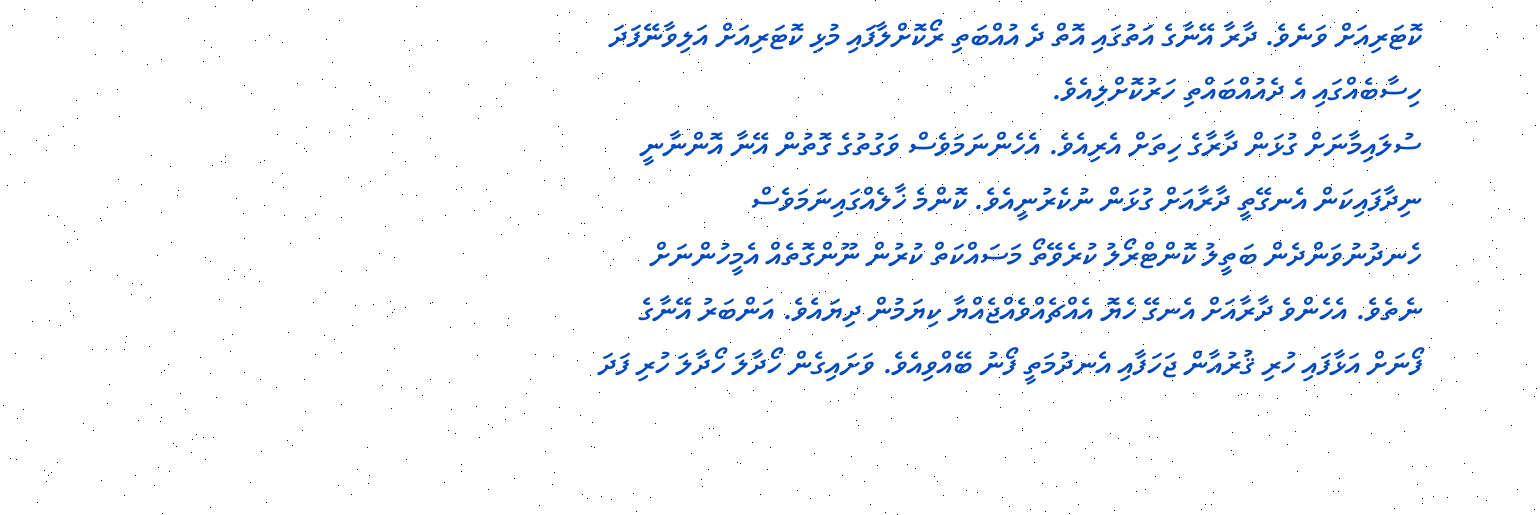ކޮޓަރިއަށް ވަނެވެ. ދާރާ އޭނާގެ އަތުގައި އޮތް ދެ އުއްބަތި ރޯކޮށްލާފައި މުޅި ކޮޓަރިއަށް އަލިވާނޭފަދަ ހިސާބެއްގައި އެ ދެއުއްބައްތި ހަރުކޮށްލިއެވެ.
ސުލައިމާނަށް ގުޅަން ދާރާގެ ހިތަށް އެރިއެވެ. އެހެންނަމަވެސް ވަގުތުގެ ގޮތުން އޭނާ އޮންނާނީ ނިދާފައިކަން އެނގޭތީ ދާރާއަށް ގުޅަން ނުކެރުނީއެވެ. ކޮންމެ ޚާލެއްގައިނަމަވެސް ހެނދުނުވަންދެން ބަތީލު ކޮންޓްރޯލު ކުރެވޭތޯ މަސައްކަތް ކުރުން ނޫންގޮތެއް އެމީހުންނަށް ނެތެވެ. އެހެންވެ ދާރާއަށް އެނގޭ ހެޔޮ އެއްޗެއްވެއްޖެއްޔާ ކިޔަމުން ދިޔައެވެ. އަންބަރު އޭނާގެ ފޯނަށް އަޅާފައި ހުރި ޤުރުއާން ޖަހަފާއި އެނދުމަތީ ފޯނު ބޭއްވިއެވެ. ވަށައިގެން ހޯދާލަ ހޯދާލަ ހުރި ފަދަ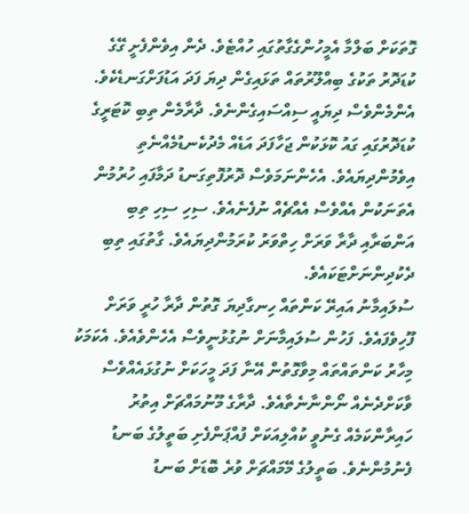ގޮތަކަށް ބަލްމާ އެމީހުންގެގާތުގައި ހުއްޓެވެ. ދެން އިވެންފެށީ ގޭގެ ކުޑަދޮރު ތަކުގެ ބިއްލޫރުތައް ތަޅައިގެން ދިޔަ ފަދަ އަޑުފަށްގަނޑެކެވެ. އެންމެންވެސް ދިޔައީ ސިއްސައިގެންނެވެ. ދާރާމެން ތިބި ކޮޓަރީގެ ކުޑަދޮރުގައި ގައު ކޮޅަކުން ޖަހާފަދަ އަޑެއް މެދުކެނޑުމެއްނެތި އިވެމުންދިޔައެވެ. އެހެންނަމަވެސް ދޮރުފޮތިގަނޑު ދަމާފައި ހުރުމުން އެތަނަކުން އެއްވެސް އެއްޗެއް ނުފެނެއެވެ. ސިހި ސިހި ތިބި އަންބަރާއި ދާރާ ވަރަށް ހިތްވަރު ކުރަމުންދިޔައެވެ. ގާތުގައި ތިބި ދެކުދިންނަށްޓަކައެވެ.
ސުލައިމާނު އައިރޭ ކަންތައް ހިނގާދިޔަ ގޮތުން ދާރާ ހުރީ ވަރަށް ފޫހިވެފައެވެ. ފަހުން ސުލައިމާނަށް ނުގުޅުނީވެސް އެހެންވެއެވެ. އެކަމަކު މިހާރު ކަންތައްތައް މިވާގޮތުން އޭނާ ފަދަ މީހަކަށް ނުގުޅައެއްވެސް ވާކަށްދެނެއް ނޯންނާނެތާއެވެ. ދާރާގެ މޫނުމައްޗަށް އިތުރު ހައިރާންކަމެއް ގެނުވީ ކުއްލިއަކަށް ފުއްޕަންފެށި ބަތީލުގެ ބަނޑު ފެނުމުންނެވެ. ބަތީލުގެ މޭމައްޗަށް ވުރެ ބޮޑަށް ބަނޑު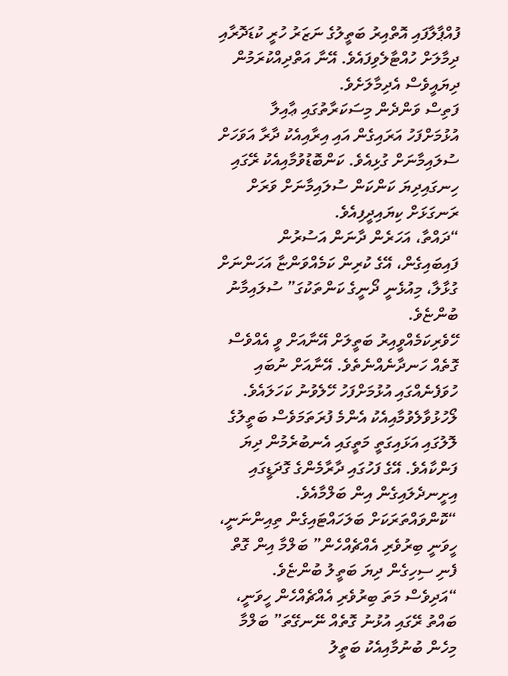ފުއްޕާލާފައި އޮތްއިރު ބަތީލުގެ ނަޒަރު ހުރީ ކުޑަދޮރާއި ދިމާލަށް ހުއްޓާލެވިފައެވެ. އޭނާ އަތްދިއްކުރަމުން ދިޔައީވެސް އެދިމާލަށެވެ.
ފަތިސް ވަންދެން މިސަކަރާތުގައި ޢާއިލާ އުޅުމަށްފަހު އަރައިގެން އައި އިރާއިއެކު ދާރާ އަވަހަށް ސުލައިމާނަށް ގުޅިއެވެ. ކަންބޮޑުވުމާއިއެކު ރޭގައި ހިނގައިދިޔަ ކަންކަން ސުލައިމާނަށް ވަރަށް ރަނގަޅަށް ކިޔައިދީފިއެވެ.
“ދައްތާ، އަހަރެން ދާނަން އަސުރުން ފައިބައިގެން، އޭގެ ކުރިން ކަމެއްވަންޏާ އަހަންނަށް ގުޅާލާ، މިއުޅެނީ ދޯނީގެ ކަންތަކުގަ” ސުލައިމާނު ބުންޏެވެ.
ހޭވެރިކަމެއްވީއިރު ބަތީލަށް އޭނާއަށް ވީ އެއްވެސް ގޮތެއް ހަނދާނެއްނެތެވެ. އޭނާއަށް ނުބައި ހުވަފެނެއްގައި އުޅުމަށްފަހު ހޭލެވުނު ކަހަލައެވެ. ލޯހުޅުވާލެވުމާއިއެކު އެންމެ ފުރަތަމަވެސް ބަތީލުގެ ލޮލުގައި އަޅައިގަތީ މަތީގައި އެނބުރެމުން ދިޔަ ފަންކާއެވެ. އޭގެ ފަހުގައި ދާރާމެންގެ ގޮދަޑީގައި އިށީނދެލައިގެން އިން ބަލްމާއެވެ.
“ކޮންވައްތަރަކަށް ބަލަހައްޓައިގެން ތިއިންނަނީ، ހީވަނީ ބިރުވެރި އެއްޗެއްހެން” ބަލްމާ އިން ގޮތް ފެނި ސިހިގެން ދިޔަ ބަތީލު ބުންޏެވެ.
“އަދިވެސް މަތަ ބިރުވެރި އެއްޗެއްހެން ހީވަނީ، ބައްތު ރޭގައި އުޅުނު ގޮތެއް ނޭނގޭތަ” ބަލްމާ މިހެން ބުނުމާއިއެކު ބަތީލު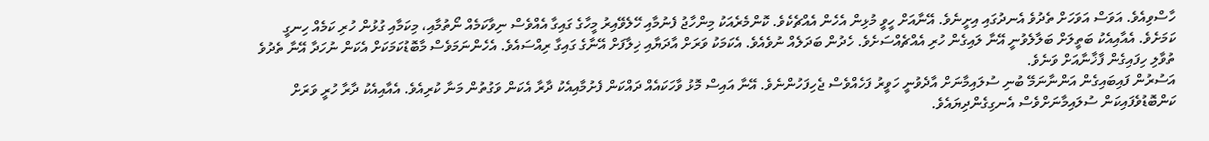ހާސްވިއެވެ. އަވަސް އަވަހަށް ތެދުވެ އެނދުގައި އިށީނެވެ. އޭނާއަށް ހީވީ މުޅިން އެހެން އެއްޗެކެވެ. ކޮންމެރެއަކު މިންހާޖު ފެނުމާއި ހޭލެވޭއިރު މީހާގެ ގައިގާ އެއްވެސް ނިވާކަމެއް ނޯތުމާއި، މިކަމާއި ގުޅުން ހުރި ކަމެއް ހިނގީ ކަމަށެވެ. އެއާއިއެކު ބަތީލަށް ބަލާލެވުނީ އޭނާ ލައިގެން ހުރި އެއްޗެއްސަށެވެ. ހެދުން ބަދަލެއް ނުވެއެވެ. އެކަމަކު ވަރަށް އާދަޔާއި ޚިލާފަށް އޭނާގެ ގައިގާ ރިއްސައެވެ. އެހެންނަމަވެސް މާބޮޑުކަމަކަށް އެކަން ނުހަދާ އޭނާ ތެދުވެ ތުވާލި ހިފައިގެން ފާޚާނާއަށް ވަނެވެ.
އަސުރުން ފައިބައިގެން އަންނާނަމޭ ބުނި ސުލައިމާނަށް އާދެވުނީ ހަވީރު ފަހެއްވެސް ޖެހިފަހުންނެވެ. އޭނާ އައިސް މޮޅު ވާހަކައެއް ދައްކަން ފެށުމާއިއެކު ދާރާ އެކަން ވަގުތުން މަނާ ކުރިއެވެ. އެއާއިއެކު ދާރާ ހުރީ ވަރަށް ކަންބޮޑުވެފައިކަން ސުލައިމާނަށްވެސް އެނގިގެންދިޔައެވެ.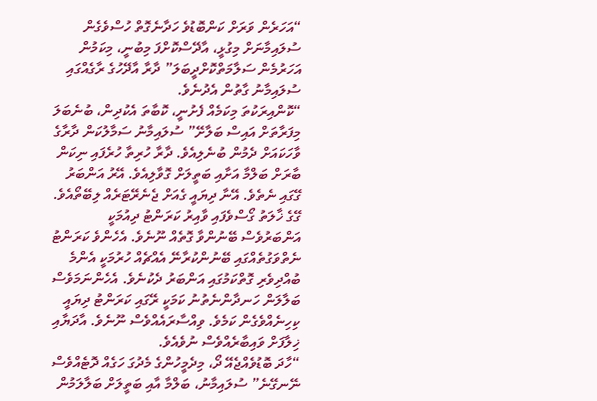“އަހަރެން ވަރަށް ކަންބޮޑުވެ ހަދާނެގޮތް ހުސްވެގެން ސުލައިމާނަށް މިގުޅީ، އާދޭސްކޮށްފަ މިބުނީ، މިކަމުން އަހަރުމެން ސަލާމަތްކޮށްދީބަލަ” ދާރާ އާދޭހުގެ ރާގެއްގައި ސުލައިމާނު ގާތުން އެދުނެވެ.
“ކޮންއިރަކުތަ މިކަމެއް ފެށުނީ، ކޮބާތަ އެކުދިން، ބުނެބަލަ މިފަރާތަށް އައިސް ބަލާށޭ” ސުލައިމާނު ސަމާލުކަން ދާރާގެ ވާހަކައަށް ދެމުން ބުނެލިއެވެ. ދާރާ ހުރިތާ ހުރެފައި ނިކަން ބާރަށް ބަލްމާ އަށާއި ބަތީލަށް ގޮވާލިއެވެ. އޭރު އަންބަރު ގޭގައި ނެތެވެ. އޭނާ ދިޔައީ ގެއަށް ޖެނެރޭޓަރެއް ލިބޭތޯއެވެ. ގޭގެ ޚާލަތު ގޯސްވެފައި ވާއިރު ކަރަންޓު ދިއުމަކީ އަންބަރުވެސް ބޭނުންވާ ގޮތެއް ނޫނެވެ. އެހެންވެ ކަރަންޓު ނެތްވަގުތެއްގައި ބޭނުންކުރާނޭ އެއްޗެއް ހުރުމަކީ އެންމެ ބުއްދިވެރި ގޮތްކަމުގައި އަންބަރު ދެކުނެވެ. އެހެންނަމަވެސް ބަލާލަން ހަނދާންނެތުނު ކަމަކީ ރޭގައި ކަރަންޓު ދިޔައީ ކިހިނެއްވެގެން ކަމެވެ. ވިއްސާރައެއްވެސް ނޫނެވެ. އާދަޔާއި ޚިލާފަށް ވައިބާރެއްވެސް ނުވެއެވެ.
“ހާދަ ބޮޑުވެއްޖެއޭ ދޯ، މިދެމީހުންގެ މެދުގަ ހަގެއް ދޮޓެއްވެސް ނޭނގޭނެ” ސުލައިމާނު، ބަލްމާ އާއި ބަތީލަށް ބަލާލަމުން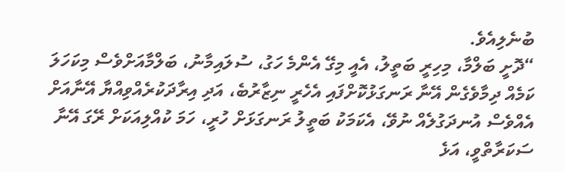ބުނެލިއެވެ.
“ދޮށީ ބަލްމާ، މިހިރީ ބަތީލު، އެއީ މިގޭ އެންމެ ހަގު، ސުލައިމާނު، ބަލްމާއަށްވެސް މިކަހަލަ ކަމެއް ދިމާވެގެން އޭނާ ރަނގަޅުކޮށްފައި އެހެރީ ނިޒާރުބެ، އަދި އިރާދަކުރެއްވިއްޔާ އޭނާއަށް އެއްވެސް އުނދަގުލެއް ނުވޭ، އެކަމަކު ބަތީލު ރަނގަޅަށް ހުރީ، ހަމަ ކުއްލިއަކަށް ރޭގަ އޭނާ ސަކަރާތްވީ، އަޅެ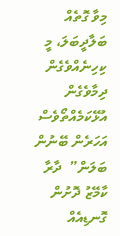މިވާ ގޮތެއް ބަލާދީބަލަ، މީ ކިހިނެއްވެގެން ދިމާވެގެން އުޅޭކަމެއްތޯވެސް އަހަރެން ބޭނުން ބަލަން”  ދާރާ ކާމޭޒު ދޮށުން ގޮނޑިއެއް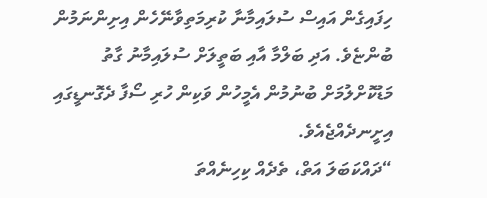ހިފައިގެން އައިސް ސުލައިމާނާ ކުރިމަތިވާނޭހެން އިށިންނަމުން ބުންޏެވެ. އަދި ބަލްމާ އާއި ބަތީލަށް ސުލައިމާނު ގާތު މަޑުކޮށްލުމަށް ބުނުމުން އެމީހުން ވަކިން ހުރި ސޯފާ ދެގޮނޑީގައި އިށީނދެއްޖެއެވެ.
“ދައްކަބަލަ އަތް، ތެދެއް ކިހިނެއްތަ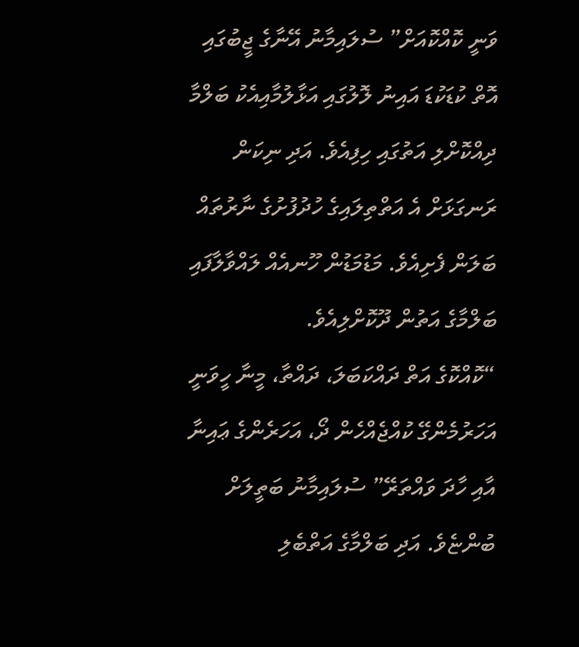ވަނީ ކޮއްކޮއަށް” ސުލައިމާނު އޭނާގެ ޖީބުގައި އޮތް ކުޑަކުޑަ އައިނު ލޮލުގައި އަޅާލުމާއިއެކު ބަލްމާ ދިއްކޮށްލި އަތުގައި ހިފިއެވެ. އަދި ނިކަން ރަނގަޅަށް އެ އަތްތިލައިގެ ހުދުފުށުގެ ނާރުތައް ބަލަން ފެށިއެވެ. މަޑުމަޑުން ހޫނއެއް ލައްވާލާފައި ބަލްމާގެ އަތުން ދޫކޮށްލިއެވެ.
“ކޮއްކޮގެ އަތް ދައްކަބަލަ، ދައްތާ، މީނާ ހީވަނީ އަހަރުމެންގޭ ކުއްޖެއްހެން ދޯ، އަހަރެންގެ ޢައިނާ އާއި ހާދަ ވައްތަރޭ” ސުލައިމާނު ބަތީލަށް ބުންޏެވެ. އަދި ބަލްމާގެ އަތްބެލި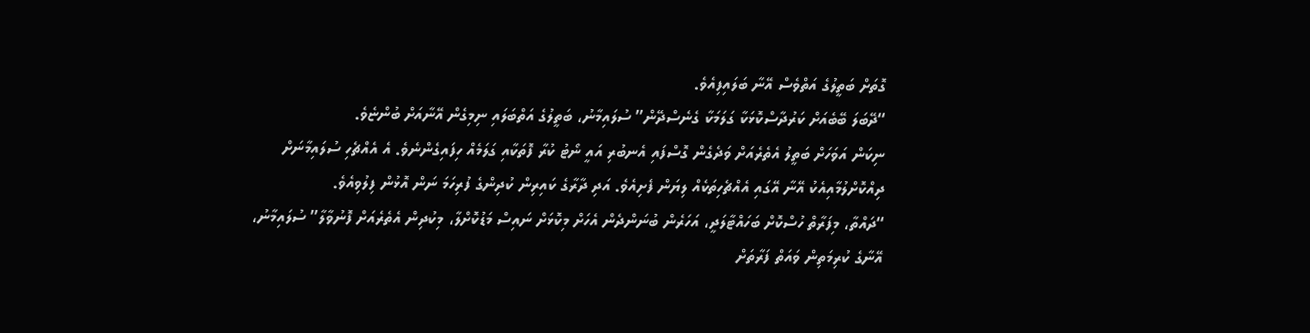ގޮތަށް ބަތީލުގެ އަތްވެސް އޭނާ ބަލައިފިއެވެ.
“ދޭބަލަ ބޭބެއަށް ކަރުދާސްކޮޅަކާ ގަލަމަކާ ގެނެސްދޭން” ސުލައިމާނު، ބަތީލުގެ އަތްބަލައި ނިމިގެން އޭނާއަށް ބުންޏެވެ.
ނިކަން އަވަހަށް ބަތީލު އެތެރެއަށް ވަދެގެން ގޮސްފައި އެނބުރި އައީ ނޯޓު ކުރާ ފޮތަކާއި ގަލަމެއް ހިފައިގެންނެވެ. އެ އެއްޗެހި ސުލައިމާނަށް ދިއްކޮށްލުމާއިއެކު އޭނާ އޭގައި އެއްޗެހިތަކެއް ލިޔަން ފެށިއެވެ. އަދި ދާރާގެ ކައިރިން ކުދިންގެ ފުރިހަމަ ނަން އޮޅުން ފިލުވިއެވެ.
“ދައްތާ، މިފަރާތް ހުސްކޮށް ބަހައްޓާލަދީ، އަހަރެން ބުނަންދެން އެހަށް މިކޮޅަށް ނައިސް މަޑުކޮށްލާ، މިކުދިން އެތެރެއަށް ފޮނުވާލާ” ސުލައިމާނު، އޭނާގެ ކުރިމަތިން ވައަތް ފަރާތަށް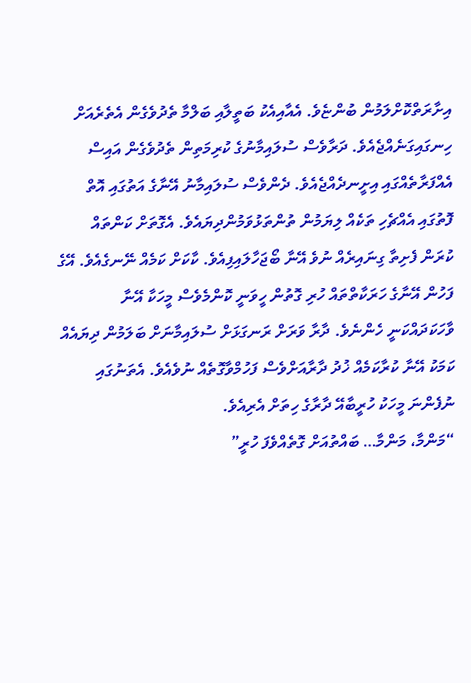އިށާރަތްކޮށްލަމުން ބުންޏެވެ. އެއާއިއެކު ބަތީލާއި ބަލްމާ ތެދުވެގެން އެތެރެއަށް ހިނގައިގަނެއްޖެއެވެ. ދަރާވެސް ސުލައިމާނުގެ ކުރިމަތިން ތެދުވެގެން އައިސް އެއްފަރާތެއްގައި އިށީނދެއްޖެއެވެ. ދެންވެސް ސުލައިމާނު އޭނާގެ އަތުގައި އޮތް ފޮތުގައި އެއްޗެހި ތަކެއް ލިޔަމުން ތުންތަޅުވަމުންދިޔައެވެ. އެގޮތަށް ކަންތައް ކުރަން ފެށިތާ ގިނައިރެއް ނުވެ އޭނާ ބޯޖަހާލައިފިއެވެ. ކާކަށް ކަމެއް ނޭނގެއެވެ. އޭގެ ފަހުން އޭނާގެ ހަރަކާތްތައް ހުރި ގޮތުން ހީވަނީ ކޮންމެވެސް މީހަކާ އޭނާ ވާހަކަދައްކަނީ ހެންނެވެ. ދާރާ ވަރަށް ރަނގަޅަށް ސުލައިމާނަށް ބަލަމުން ދިޔައެއް ކަމަކު އޭނާ ކުރާކަމެއް ޚުދު ދާރާއަށްވެސް ފަހުމްވާގޮތެއް ނުވެއެވެ. އެތަނުގައި ނުފެންނަ މީހަކު ހުރީބާއޭ ދާރާގެ ހިތަށް އެރިއެވެ.
“މަންމާ، މަންމާ… ބައްތުއަށް ގޮތެއްވެފަ ހުރީ”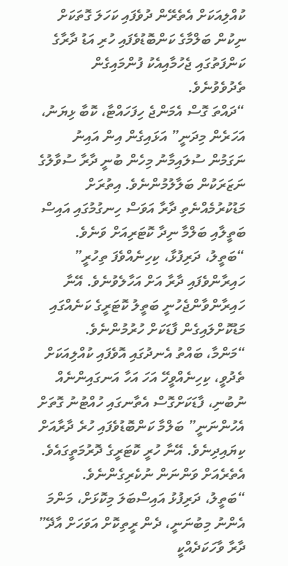ކުއްލިއަކަށް އެތެރޭން ދުވެފައި ކަހަލަ ގޮތަކަށް ނިކުން ބަލްމާގެ ކަންބޮޑުވެފައި ހުރި އަޑު ދާރާގެ ކަންފަތުގައި ޖެހުމާއިއެކު ފުންމައިގެން ތެދުވެވުނެވެ.
“ދައްތަ ގޮސް އެމަންޖެ ހިފަހައްޓާ، ކޮބާ ޅިޔަނު، އަހަރެން މިދަނީ” އަޅައިގެން އިން އައިނު ނަގަމުން ސުލައިމާނު މިހެން ބުނީ ދާރާ ސުވާލުގެ ނަޒަރަކުން ބަލާލުމުންނެވެ. އިތުރަށް މަޑުކުރުމެއްނެތި ދާރާ އަވަސް ހިނގުމުގައި އައިސް ބަތީލާއި ބަލްމާ ނިދާ ކޮޓަރިއަށް ވަނެވެ.
“ބަތީލު، ދަރިފުޅާ، ކިހިނެއްވެފަ ތިހުރީ” ހައިރާންވެފައި ދާރާ އަށް އަހާލެވުނެވެ. އޭނާ ހައިރާންވާންޖެހުނީ ބަތީލު ކޮޓަރީގެ ކަނެއްގައި މަޑުކޮށްލައިގެން ފާޑަކަށް ހުރުމުންނެވެ.
“މަންމާ، ބައްތު އެނދުގައި އޮވެފައި ކުއްލިއަކަށް ތެދުވީ، ކިހިނެއްވީހޭ އަހަ އަހާ އަނގައިންނެއް ނުބުނި، ފާޑަކަށްގޮސް އެތާނގައި ހުއްޓުނު ގޮތަށް އެހުންނަނީ” ބަލްމާ ކަންބޮޑުވެފައި ހުރެ ދާރާއަށް ކިޔައިދިނެވެ. އޭނާ ހުރީ ކޮޓަރީގެ ދޮރުމަތީގައެވެ. އެތެރެއަށް ވަންނަން ނުކެރިގެންނެވެ.
“ބަތީލު، ދަރިފުޅު އައިސްބަލަ މިކޮޅަށް، މަންމަ އެންނު މިބުނަނީ، ދެން ރީތިކޮށް އަވަހަށް އާދޭ” ދާރާ ވާހަކަދެއްކީ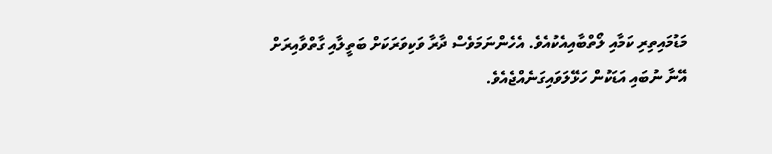މަޑުމައިތިރި ކަމާއި ލޯތްބާއިއެކުއެވެ. އެހެންނަމަވެސް ދާރާ ވަކިވަރަކަށް ބަތީލާއި ގާތްވާއިރަށް އޭނާ ނުބައި އަޑަކުން ހަޅޭލަވައިގަނެއްޖެއެވެ.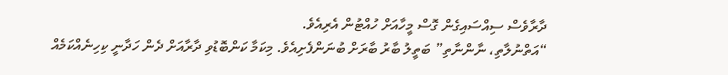ދާރާވެސް ސިއްސައިގެން ގޮސް މީހާއަށް ހުއްޓުން އެރިއެވެ.
“އަތްނުލާތި، ނާންނާތި” ބަތީލު ބާރު ބާރަށް ބުނަންފެށިއެވެ. މިކަމާ ކަންބޮޑުވި ދާރާއަށް ދެން ހަދާނީ ކިހިނެއްކަމެއް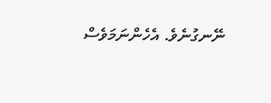ނޭނގުނެވެ. އެހެންނަމަވެސް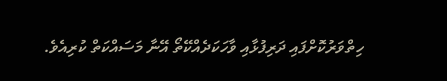ހިތްވަރުކޮށްފައި ދަރިފުޅާއި ވާހަކަދެއްކޭތޯ އޭނާ މަސައްކަތް ކުރިއެވެ.